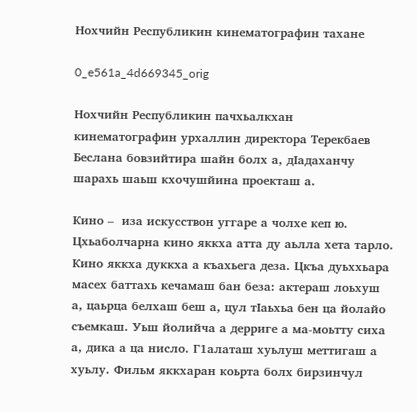Нохчийн Республикин кинематографин тахане

0_e561a_4d669345_orig

Нохчийн Республикин пачхьалкхан кинематографин урхаллин директора Терекбаев Беслана бовзийтира шайн болх а, дIадаханчу шарахь шаьш кхочушйина проекташ а.

Кино –  иза искусствон уггаре а чолхе кеп ю. Цхьаболчарна кино яккха атта ду аьлла хета тарло. Кино яккха дуккха а къахьега деза. Цкъа дуьххьара масех баттахь кечамаш бан беза: актераш лоьхуш а, цаьрца белхаш беш а, цул тIаьхьа бен ца йолайо съемкаш. Уьш йолийча а дерриге а ма-моьтту сиха а, дика а ца нисло. Г1алаташ хуьлуш меттигаш а хуьлу. Фильм яккхаран коьрта болх бирзинчул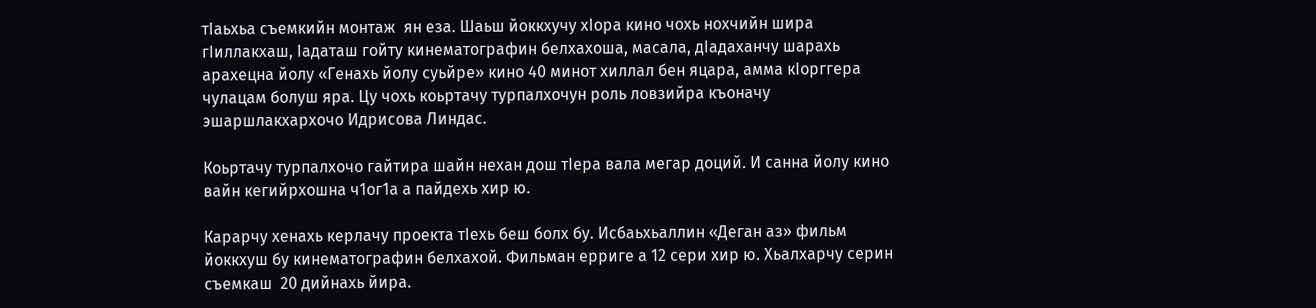тIаьхьа съемкийн монтаж  ян еза. Шаьш йоккхучу хIора кино чохь нохчийн шира гIиллакхаш, Iадаташ гойту кинематографин белхахоша, масала, дIадаханчу шарахь арахецна йолу «Генахь йолу суьйре» кино 40 минот хиллал бен яцара, амма кIорггера чулацам болуш яра. Цу чохь коьртачу турпалхочун роль ловзийра къоначу эшаршлакхархочо Идрисова Линдас.

Коьртачу турпалхочо гайтира шайн нехан дош тIера вала мегар доций. И санна йолу кино вайн кегийрхошна ч1ог1а а пайдехь хир ю.

Карарчу хенахь керлачу проекта тIехь беш болх бу. Исбаьхьаллин «Деган аз» фильм йоккхуш бу кинематографин белхахой. Фильман ерриге а 12 сери хир ю. Хьалхарчу серин съемкаш  20 дийнахь йира.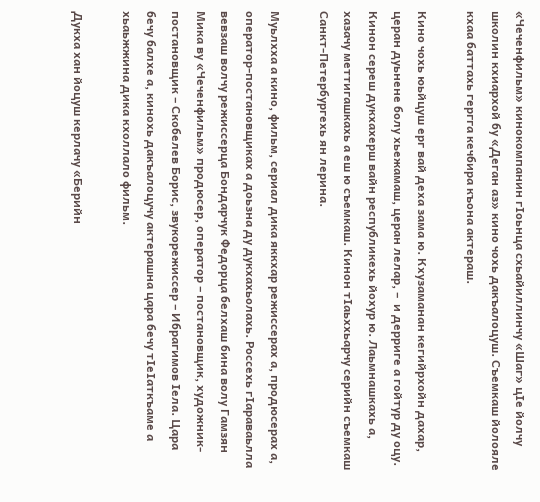«Чеченфильм» кинокомпанин гIоьнца схьайиллинчу «Шаг» цIе йолчу школин кхиархой бу «Деган аз» кино чохь дакъалоцуш. Съемкаш йолояле кхаа баттахь гергга кечбира къона актераш.

Кино чохь юьйцуш ерг вай деха зама ю. Кхузаманан кегийрхойн дахар, церан дуьнене болу хьежамаш, церан лелар, –  и дерриге а гойтур ду оцу. Кинон сереш дукхахерш вайн республикехь йохур ю. Лаьмнашкахь а, хазачу меттигашкахь а еш ю съемкаш. Кинон тIаьххьарчу серийн съемкаш Санкт-Петербургехь ян лерина.

Муьлхха а кино, фильм, сериал дика яккхар режиссерах а, продюсерах а, оператор-постановщиках а доьзна ду дукхахьолахь. Россехь гIараваьлла вевзаш волчу режиссерца Бондарчук Федорца белхаш бина волу Гамзян Мика ву «Чеченфильм» продюсер, оператор – постановщик, художник-постановщик – Скобелев Борис, звукорежиссер – Ибрагимов Iела. Цара бечу балхе а, кинохь дакъалоцучу актерашна цара бечу тIеIаткъаме а хьаьжжина дика кхоллало фильм.

Дукха хан йоцуш керлачу «Берийн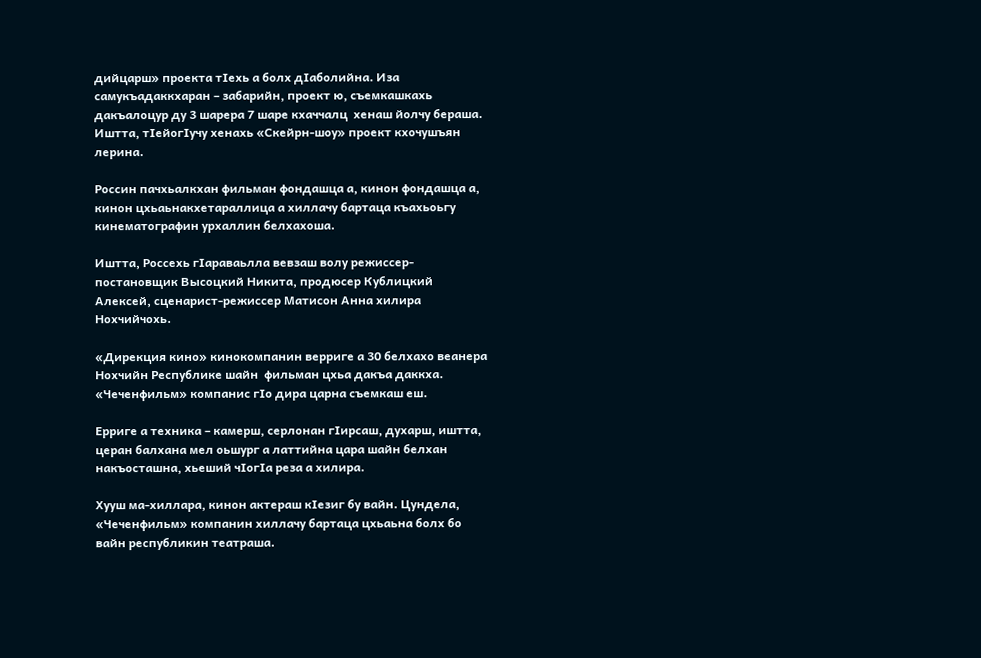дийцарш» проекта тIехь а болх дIаболийна. Иза самукъадаккхаран – забарийн, проект ю, съемкашкахь дакъалоцур ду 3 шарера 7 шаре кхаччалц  хенаш йолчу бераша. Иштта, тIейогIучу хенахь «Скейрн-шоу» проект кхочушъян лерина.

Россин пачхьалкхан фильман фондашца а, кинон фондашца а, кинон цхьаьнакхетараллица а хиллачу бартаца къахьоьгу кинематографин урхаллин белхахоша.

Иштта, Россехь гIараваьлла вевзаш волу режиссер-постановщик Высоцкий Никита, продюсер Кублицкий Алексей, сценарист-режиссер Матисон Анна хилира Нохчийчохь.

«Дирекция кино» кинокомпанин верриге а 30 белхахо веанера Нохчийн Республике шайн  фильман цхьа дакъа даккха. «Чеченфильм» компанис гIо дира царна съемкаш еш.

Ерриге а техника – камерш, серлонан гIирсаш, духарш, иштта, церан балхана мел оьшург а латтийна цара шайн белхан накъосташна, хьеший чIогIа реза а хилира.

Хууш ма-хиллара, кинон актераш кIезиг бу вайн. Цундела, «Чеченфильм» компанин хиллачу бартаца цхьаьна болх бо вайн республикин театраша.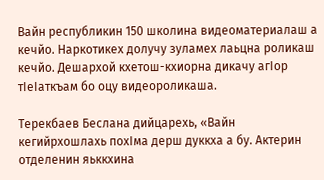Вайн республикин 150 школина видеоматериалаш а кечйо. Наркотикех долучу зуламех лаьцна роликаш кечйо. Дешархой кхетош-кхиорна дикачу агIор тIеIаткъам бо оцу видеороликаша.

Терекбаев Беслана дийцарехь, «Вайн кегийрхошлахь похIма дерш дуккха а бу. Актерин отделенин яьккхина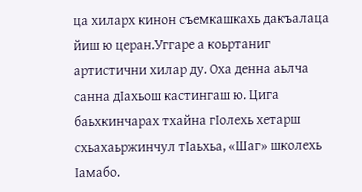ца хиларх кинон съемкашкахь дакъалаца йиш ю церан.Уггаре а коьртаниг  артистични хилар ду. Оха денна аьлча санна дIахьош кастингаш ю. Цига баьхкинчарах тхайна гIолехь хетарш схьахаьржинчул тIаьхьа, «Шаг» школехь Iамабо.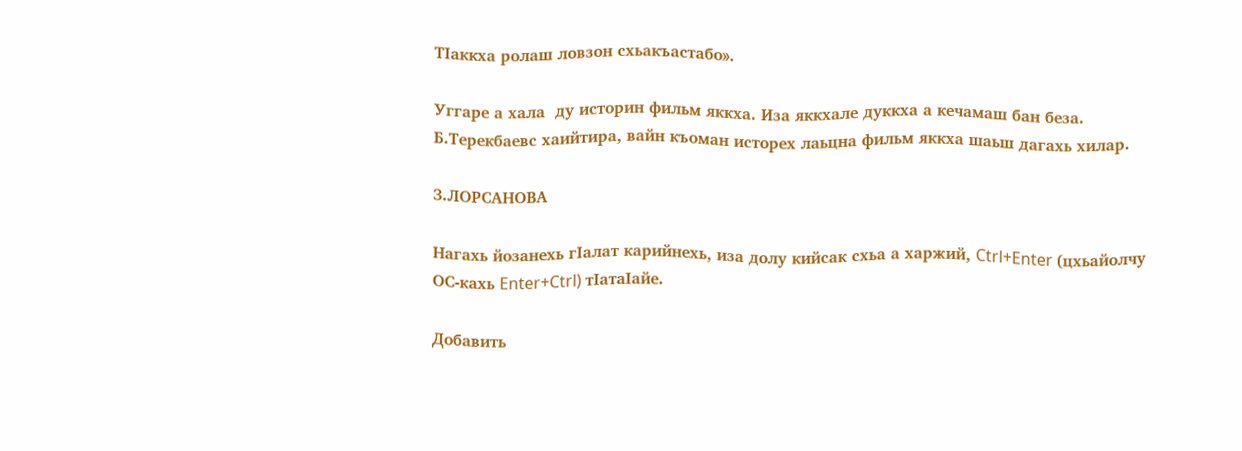ТIаккха ролаш ловзон схьакъастабо».

Уггаре а хала  ду историн фильм яккха. Иза яккхале дуккха а кечамаш бан беза. Б.Терекбаевс хаийтира, вайн къоман исторех лаьцна фильм яккха шаьш дагахь хилар.

З.ЛОРСАНОВА

Нагахь йозанехь гIалат карийнехь, иза долу кийсак схьа а харжий, Ctrl+Enter (цхьайолчу ОС-кахь Enter+Ctrl) тIатаIайе.

Добавить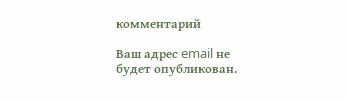комментарий

Ваш адрес email не будет опубликован.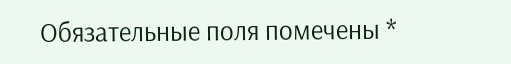Обязательные поля помечены *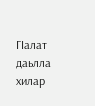ГIалат даьлла хилар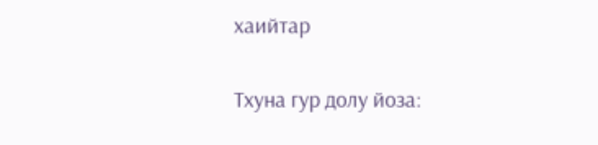хаийтар

Тхуна гур долу йоза: